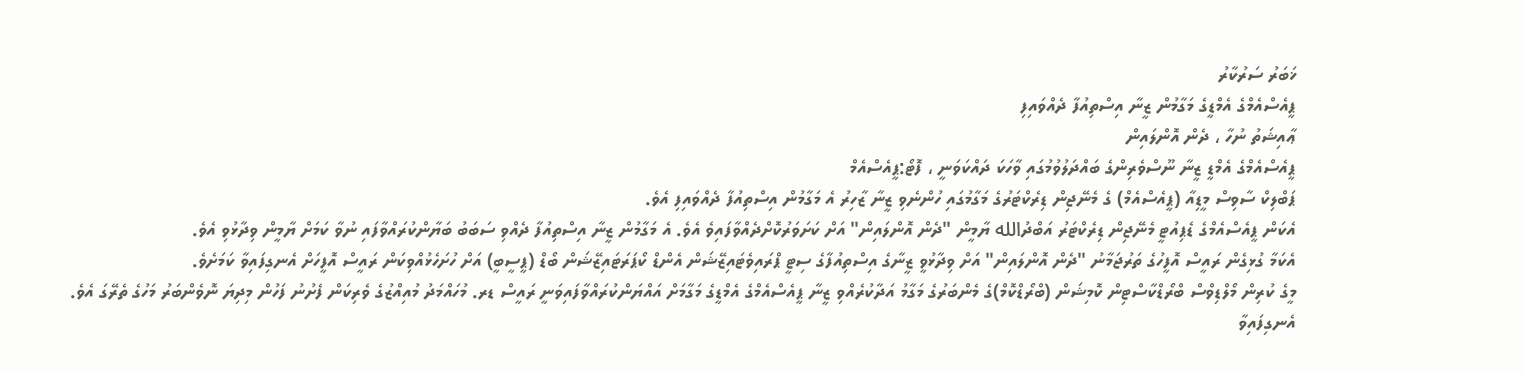ޚަބަރު ސަރުކާރު
ޕީއެސްއެމްގެ އެމްޑީގެ މަގާމުން ޒީނާ އިސްތިއުފާ ދެއްވައިފި
ޢާއިޝަތު ނުހާ ، ދެން އޮންލައިން
ޕީއެސްއެމްގެ އެމްޑީ ޒީނާ ނޫސްވެރިންގެ ބައްދަލުވުމުގައި ވާހަކަ ދައްކަވަނީ ، ފޮޓޯ:ޕީއެސްއެމް
ޕަބްލިކް ސާވިސް މީޑިއާ (ޕީއެސްއެމް) ގެ މެނޭޖިން ޑިރެކްޓަރުގެ މަގާމުގައި ހުންނެވި ޒީނާ ޒާހިރު އެ މަގާމުން އިސްތިއުފާ ދެއްވައިފި އެވެ.
އެކަން ޕީއެސްއެމްގެ ޑެޕިއުޓީ މެނޭޖިން ޑިރެކްޓަރު އަބްދުالله ޔާމީން "ދެން އޮންލައިން" އަށް ކަށަވަރުކޮށްދެއްވާފައިވެ އެވެ. އެ މަގާމުން ޒީނާ އިސްތިއުފާ ދެއްވި ސަބަބު ބަޔާންކުރައްވާފައި ނުވާ ކަމަށް ޔާމީން ވިދާޅުވި އެވެ.
އެކަމާ ގުޅިގެން ރައީސް އޮފީހުގެ ތަރުޖަމާނު "ދެން އޮންލައިން" އަށް ވިދާޅުވީ ޒީނާގެ އިސްތިއުފާގެ ސިޓީ ޕްރައިވެޓައިޒޭޝަން އެންޑް ކޯޕަރަޓައިޒޭޝަން ބޯޑް (ޕީސީބީ) އަށް ހުށަހެޅުއްވިކަން ރައީސް އޮފީހަށް އެނގިފައިވާ ކަމަށެވެ.
މީގެ ކުރިން މޯލްޑިވްސް ބްރޯޑްކާސްޓިން ކޮމިޝަން (ބްރޯޑްކޮމް)ގެ މެންބަރުގެ މަގާމު އަދާކުރެއްވި ޒީނާ ޕީއެސްއެމްގެ އެމްޑީގެ މަގާމަށް އައްޔަންކުރައްވާފައިވަނީ ރައީސް ޑރ. މުހައްމަދު މުއިއްޒުގެ ވެރިކަން ފެށުނު ފަހުން މިދިޔަ ނޮވެންބަރު މަހުގެ ތެރޭގަ އެވެ.
އެނގިފައިވާ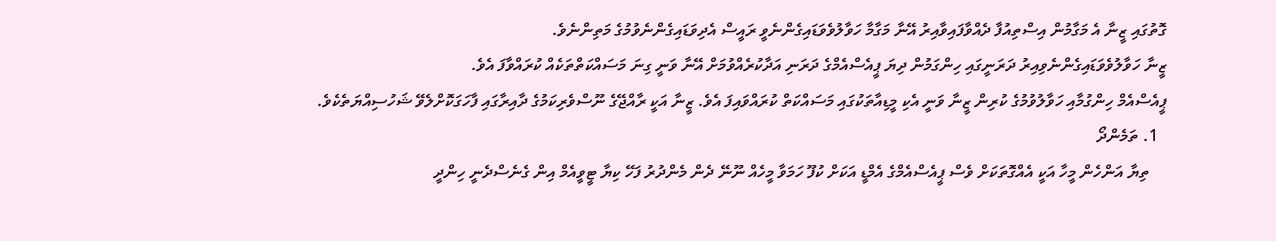ގޮތުގައި ޒީނާ އެ މަގާމުން އިސްތިއުފާ ދެއްވާފައިވާއިރު އޭނާ މަގާމާ ހަވާލުވެވަޑައިގެންނެވީ ރައީސް އެދިވަޑައިގެންނެވުމުގެ މަތިންނެވެ.
ޒީނާ ހަވާލުވެވަޑައިގެންނެވިއިރު ދަރަނީގައި ހިންގަމުން ދިޔަ ޕީއެސްއެމްގެ ދަރަނި އަދާކުރެއްވުމަށް އޭނާ ވަނީ ގިނަ މަސައްކަތްތަކެއް ކުރައްވާފަ އެވެ.
ޕީއެސްއެމް ހިންގުމާއި ހަވާލުވުމުގެ ކުރިން ޒީނާ ވަނީ އެކި މީޑިއާތަކުގައި މަސައްކަތް ކުރައްވައިފަ އެވެ. ޒީނާ އަކީ ރާއްޖޭގެ ނޫސްވެރިކަމުގެ ދާއިރާގައި ފާހަގަކޮށްލެވޭ ޝަހުސިއްޔަތެކެވެ.
  1. ތަމެންދޯ
    ތިޔާ އަންހެން މީހާ އަކީ އެއްގޮތަކަށް ވެސް ޕީއެސްއެމްގެ އެމްޑީ އަކަށް ކުފޫ ހަމަވާ މީހެއް ނޫނޭ ދެން މެންދުރު ފަހޭ ކިޔާ ޓީވީއެމް އިން ގެނެސްދެނީ ހިންދީ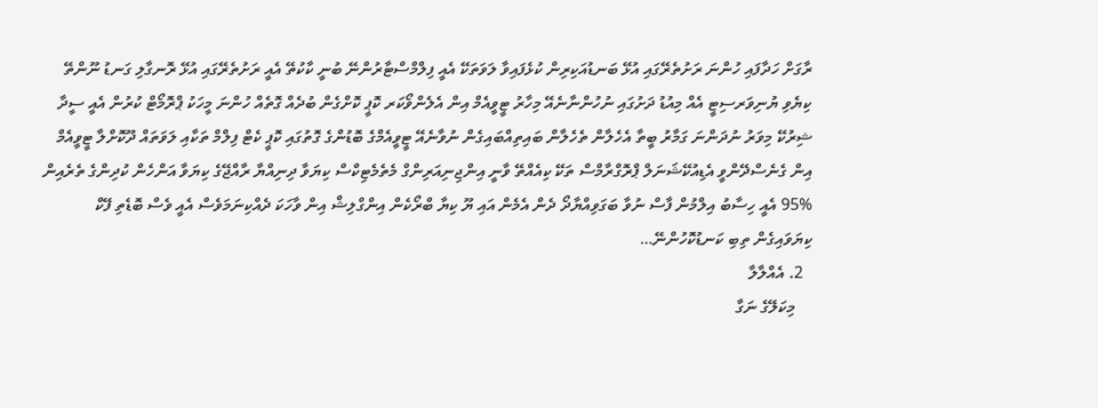ރާގަށް ހަދާފައި ހުންނަ ރަށުތެރޭގައި އުޅޭ ބަނޑުއަކިރިން ކުޅެފައިވާ ލަވަތަކޭ އެއީ ފިލްމްސްޓާރުންނޭ ބުނީ ކާކުތޭ އެއީ ރަށުތެރޭގައި އުޅޭ ރޮނގާލި ގަނޑު ނޫންތޭ ކިޔެވި ޔުނިވަރސިޓީ އެއް މިއުޑު ދަށުގައި ނުހުންނާނެއޭ މިހާރު ޓީވީއެމް އިން އެލެންވޯކަރ ކޮޕީ ކޮށްގެން ބުދެއް ގޮތެއް ހުންނަ މީހަކު ޕްރޮމޯޓް ކުރުން އެއީ ސީދާ ޝިރުކޭ މިވަރު ނުދަންނަ ގަމާރު ބީތާ އެހެލާން ތެހެލާން ބައިތިއްބައިގެން ނުވާނެއޭ ޓީވީއެމްގެ ބޮޑުންގެ ގޮތުގައި ކޮޕީ ކެޓް ފިލްމް ތަކާއި ލަވަތައް ދޫކޮށްލާ ޓީވީއެމް އިން ގެނެސްދޭންވީ އެޑިއުކޭޝަނަލް ޕްރޮގްރާމްސް ތަކޭ ކިއެއްތޭ ވާނީ އިންޖިނިއަރިންގް މެތެމެޓިކްސް ކިޔަވާ ދިނިއްޔާ ރާއްޖޭގެ ކިޔަވާ އަންހެން ކުދިންގެ ތެރެއިން %95 އެއީ ހިސާބު އިލްމުން ފާސް ނުވާ ބަގަވިއްޔާދޯ ދެން އެމެން އައި ޔޫ ކިޔާ ބްރޯކެން އިންގްލިޝް އިން ވާހަކަ ދެއްކިނަމަވެސް އެއީ ވެސް ބޮޑެތި ފޭކް ކިޔަވައިގެން ތިބި ކަނޑުކޮހުންނޭ…
  2. އެއްލާލާ
    މިކަލޭގެ ނަގާ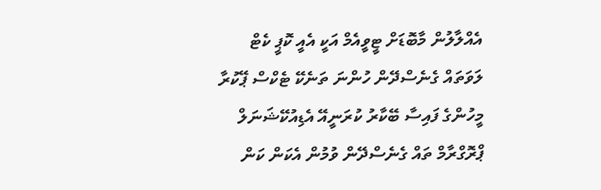އެއްލާލުން މާބޮޑަށް ޓީވީއެމް އަކީ އެއީ ކޮޕީ ކެޓް ލަވަތައް ގެނެސްދޭން ހުންނަ ތަނެކޭ ޓެކްސް ޕޭކުރާ މީހުންގެ ފައިސާ ބޭކާރު ކުރަނީއޭ އެޑިއުކޭޝަނަލް ޕްރޮގްރާމް ތައް ގެނެސްދޭން ވުމުން އެކަން ކަން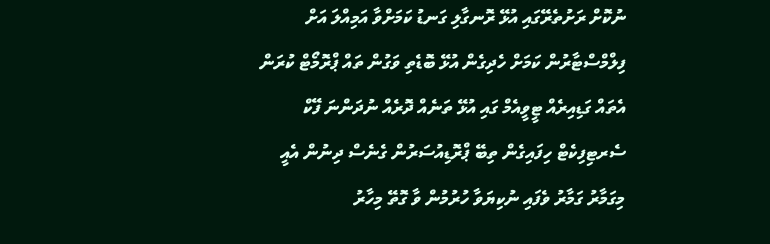ނުކޮށް ރަށުތެރޭގައި އުޅޭ ރޮނގާލި ގަނޑު ކަމަށްވާ އަމިއްލަ އަށް ފިލްމްސްޓާރުން ކަމަށް ހެދިގެން އުޅޭ ބޮޑެތި ވަގުން ތައް ޕްރޮމޯޓް ކުރަން އެތައް ގަޑިއިރެއް ޓީވީއެމް ގައި އުޅޭ ތަނެއް ދޮރެއް ނުދަންނަ ފޭކް ސެރޓިފިކެޓް ހިފައިގެން ތިބޭ ޕްރޮޑިއުސަރުން ގެނެސް ދިނުން އެއީ މިގަމާރު ގަމާރު ވެފައި ނުކިޔަވާ ހުރުމުން ވާ ގޮތޭ މިހާރު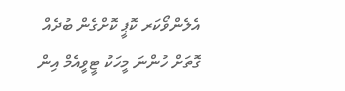އެލެންވޯކަރ ކޮޕީ ކޮށްގެން ބުދެއް ގޮތަށް ހުންނަ މީހަކު ޓީވީއެމް އިން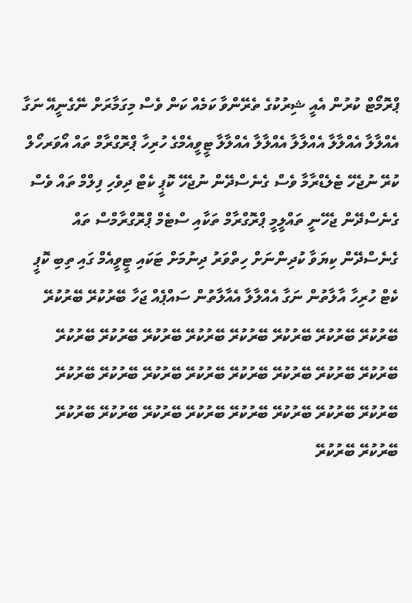ޕްރޮމޯޓް ކުރުން އެއީ ޝިރުކުގެ ތެރޭންވާ ކަމެއް ކަން ވެސް މިގަމާރަށް ނޭގެނީއޭ ނަގާ އެއްލާލާ އެއްލާލާ އެއްލާލާ އެއްލާލާ އެއްލާލާ ޓީވީއެމްގެ ހުރިހާ ޕްރޮގްރާމް ތައް އޯވަރހޯލް ކުރޭ ނުޖެހޭ ޓެލެޑްރާމާ ވެސް ގެނެސްދޭން ނުޖެހޭ ކޮޕީ ކެޓް ދިވެހި ފިލްމް ތައް ވެސް ގެނެސްދޭން ޖެހޭނީ ތައްލީމީ ޕްރޮގްރާމް ތަކާއި ސްޓެމް ޕްރޮގްރާމްސް ތައް ގެނެސްދޭން ކިޔަވާ ކުދިންނަށް ހިތްވަރު ދިނުމަށް ޓަކައި ޓީވީއެމް ގައި ތިބި ކޮޕީ ކެޓް ހުރިހާ އާލާތުން ނަގާ އެއްލާލާ އެއާލާތުން ސައްޕެއް ޖަހާ ބޭރުކުރޭ ބޭރުކުރޭ ބޭރުކުރޭ ބޭރުކުރޭ ބޭރުކުރޭ ބޭރުކުރޭ ބޭރުކުރޭ ބޭރުކުރޭ ބޭރުކުރޭ ބޭރުކުރޭ ބޭރުކުރޭ ބޭރުކުރޭ ބޭރުކުރޭ ބޭރުކުރޭ ބޭރުކުރޭ ބޭރުކުރޭ ބޭރުކުރޭ ބޭރުކުރޭ ބޭރުކުރޭ ބޭރުކުރޭ ބޭރުކުރޭ ބޭރުކުރޭ ބޭރުކުރޭ ބޭރުކުރޭ ބޭރުކުރޭ ބޭރުކުރޭ ބޭރުކުރޭ ބޭރުކުރޭ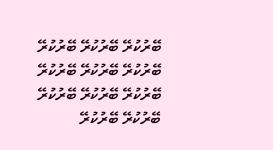ބޭރުކުރޭ ބޭރުކުރޭ ބޭރުކުރޭ ބޭރުކުރޭ ބޭރުކުރޭ ބޭރުކުރޭ ބޭރުކުރޭ ބޭރުކުރޭ ބޭރުކުރޭ ބޭރުކުރޭ ބޭރުކުރޭ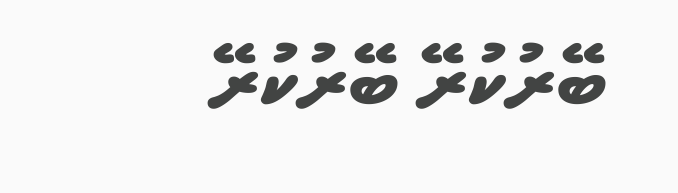ބޭރުކުރޭ ބޭރުކުރޭ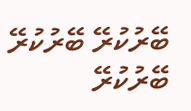ބޭރުކުރޭ ބޭރުކުރޭ ބޭރުކުރޭ